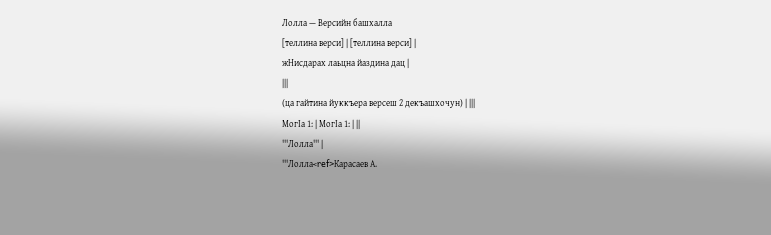Лолла — Версийн башхалла
[теллина верси] | [теллина верси] |
жНисдарах лаьцна йаздина дац |
|||
(ца гайтина йуккъера версеш 2 декъашхочун) | |||
МогӀа 1: | МогӀа 1: | ||
'''Лолла''' |
'''Лолла<ref>Карасаев А.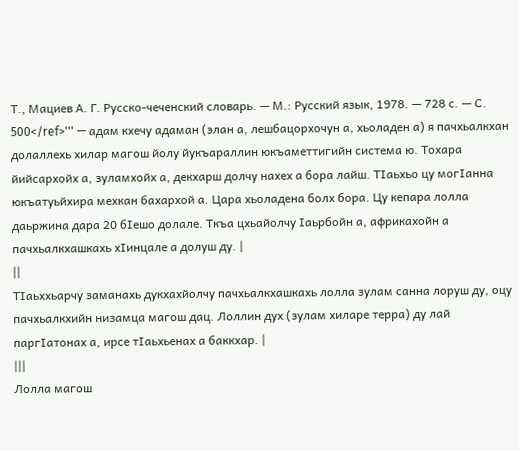Т., Мациев А. Г. Русско-чеченский словарь. — М.: Русский язык, 1978. — 728 с. — С. 500</ref>''' — адам кхечу адаман (элан а, лешбацорхочун а, хьоладен а) я пачхьалкхан долаллехь хилар магош йолу йукъараллин юкъаметтигийн система ю. Тохара йийсархойх а, зуламхойх а, декхарш долчу нахех а бора лайш. ТӀаьхьо цу могӀанна юкъатуьйхира мехкан бахархой а. Цара хьоладена болх бора. Цу кепара лолла даьржина дара 20 бӀешо долале. Ткъа цхьайолчу Ӏаьрбойн а, африкахойн а пачхьалкхашкахь хӀинцале а долуш ду. |
||
ТӀаьххьарчу заманахь дукхахйолчу пачхьалкхашкахь лолла зулам санна лоруш ду, оцу пачхьалкхийн низамца магош дац. Лоллин дух (зулам хиларе терра) ду лай паргӀатонах а, ирсе тӀаьхьенах а баккхар. |
|||
Лолла магош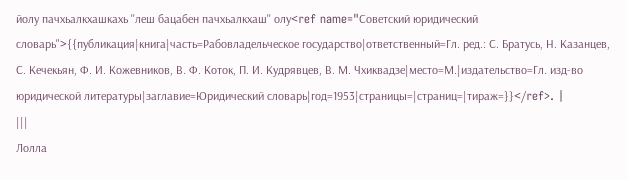йолу пачхьалкхашкахь ''леш бацабен пачхьалкхаш'' олу<ref name="Советский юридический словарь">{{публикация|книга|часть=Рабовладельческое государство|ответственный=Гл. ред.: С. Братусь, Н. Казанцев, С. Кечекьян, Ф. И. Кожевников, В. Ф. Коток, П. И. Кудрявцев, В. М. Чхиквадзе|место=М.|издательство=Гл. изд-во юридической литературы|заглавие=Юридический словарь|год=1953|страницы=|страниц=|тираж=}}</ref>. |
|||
Лолла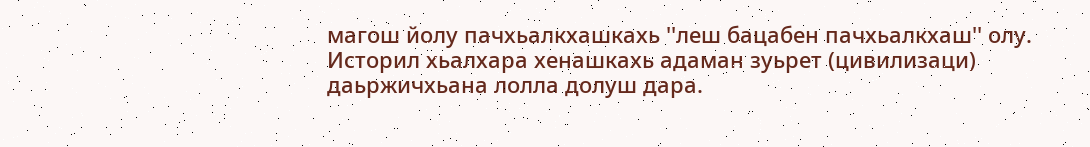магош йолу пачхьалкхашкахь ''леш бацабен пачхьалкхаш'' олу. Историл хьалхара хенашкахь адаман зуьрет (цивилизаци) даьржичхьана лолла долуш дара.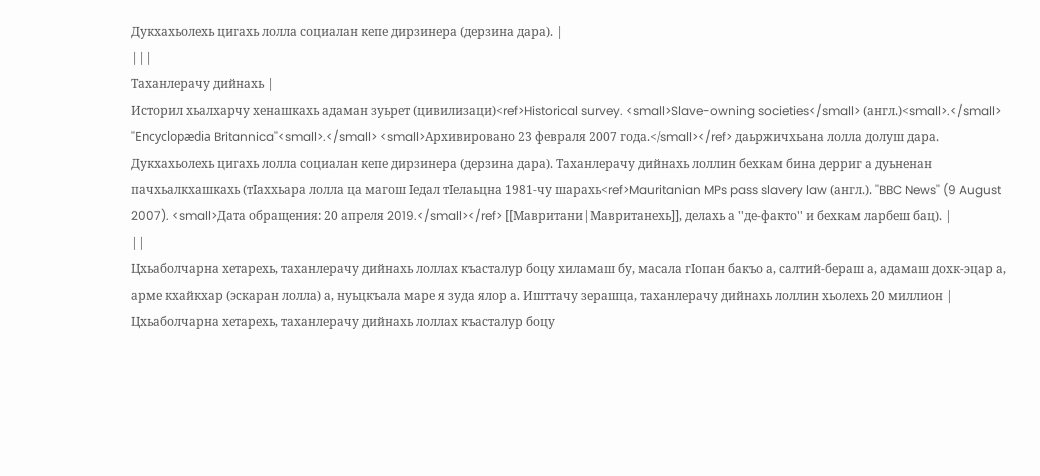Дукхахьолехь цигахь лолла социалан кепе дирзинера (дерзина дара). |
|||
Таханлерачу дийнахь |
Историл хьалхарчу хенашкахь адаман зуьрет (цивилизаци)<ref>Historical survey. <small>Slave-owning societies</small> (англ.)<small>.</small> ''Encyclopædia Britannica''<small>.</small> <small>Архивировано 23 февраля 2007 года.</small></ref> даьржичхьана лолла долуш дара. Дукхахьолехь цигахь лолла социалан кепе дирзинера (дерзина дара). Таханлерачу дийнахь лоллин бехкам бина дерриг а дуьненан пачхьалкхашкахь (тӀаххьара лолла ца магош Ӏедал тӀелаьцна 1981-чу шарахь<ref>Mauritanian MPs pass slavery law (англ.). ''BBC News'' (9 August 2007). <small>Дата обращения: 20 апреля 2019.</small></ref> [[Мавритани|Мавританехь]], делахь а ''де-факто'' и бехкам ларбеш бац). |
||
Цхьаболчарна хетарехь, таханлерачу дийнахь лоллах къасталур боцу хиламаш бу, масала гӀопан бакъо а, салтий-бераш а, адамаш дохк-эцар а, арме кхайкхар (эскаран лолла) а, нуьцкъала маре я зуда ялор а. Ишттачу зерашца, таханлерачу дийнахь лоллин хьолехь 20 миллион |
Цхьаболчарна хетарехь, таханлерачу дийнахь лоллах къасталур боцу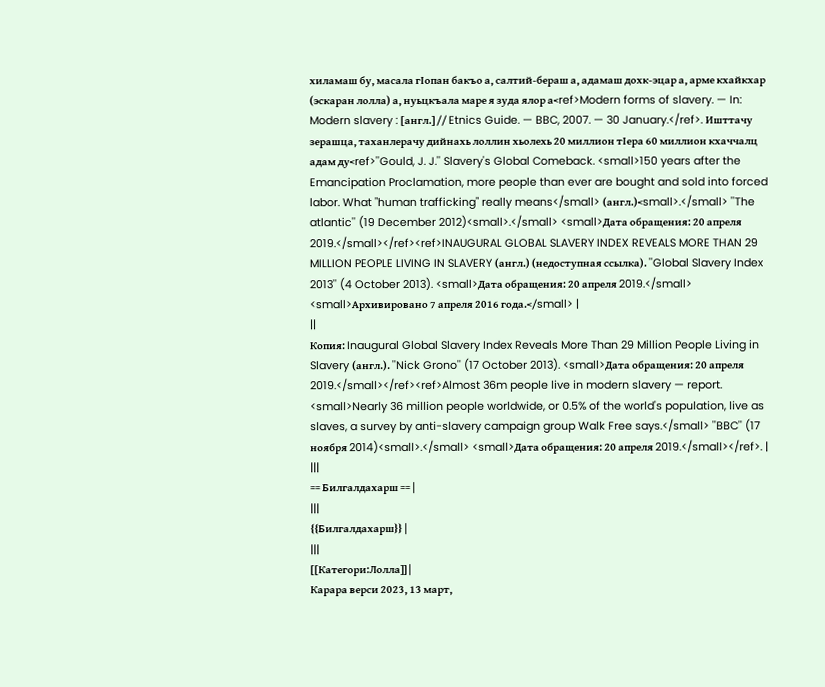хиламаш бу, масала гӀопан бакъо а, салтий-бераш а, адамаш дохк-эцар а, арме кхайкхар (эскаран лолла) а, нуьцкъала маре я зуда ялор а<ref>Modern forms of slavery. — In: Modern slavery : [англ.] // Etnics Guide. — BBC, 2007. — 30 January.</ref>. Ишттачу зерашца, таханлерачу дийнахь лоллин хьолехь 20 миллион тӀера 60 миллион кхаччалц адам ду<ref>''Gould, J. J.'' Slavery's Global Comeback. <small>150 years after the Emancipation Proclamation, more people than ever are bought and sold into forced labor. What "human trafficking" really means</small> (англ.)<small>.</small> ''The atlantic'' (19 December 2012)<small>.</small> <small>Дата обращения: 20 апреля 2019.</small></ref><ref>INAUGURAL GLOBAL SLAVERY INDEX REVEALS MORE THAN 29 MILLION PEOPLE LIVING IN SLAVERY (англ.) (недоступная ссылка). ''Global Slavery Index 2013'' (4 October 2013). <small>Дата обращения: 20 апреля 2019.</small> <small>Архивировано 7 апреля 2016 года.</small> |
||
Копия: Inaugural Global Slavery Index Reveals More Than 29 Million People Living in Slavery (англ.). ''Nick Grono'' (17 October 2013). <small>Дата обращения: 20 апреля 2019.</small></ref><ref>Almost 36m people live in modern slavery — report. <small>Nearly 36 million people worldwide, or 0.5% of the world's population, live as slaves, a survey by anti-slavery campaign group Walk Free says.</small> ''BBC'' (17 ноября 2014)<small>.</small> <small>Дата обращения: 20 апреля 2019.</small></ref>. |
|||
== Билгалдахарш == |
|||
{{Билгалдахарш}} |
|||
[[Категори:Лолла]] |
Карара верси 2023, 13 март,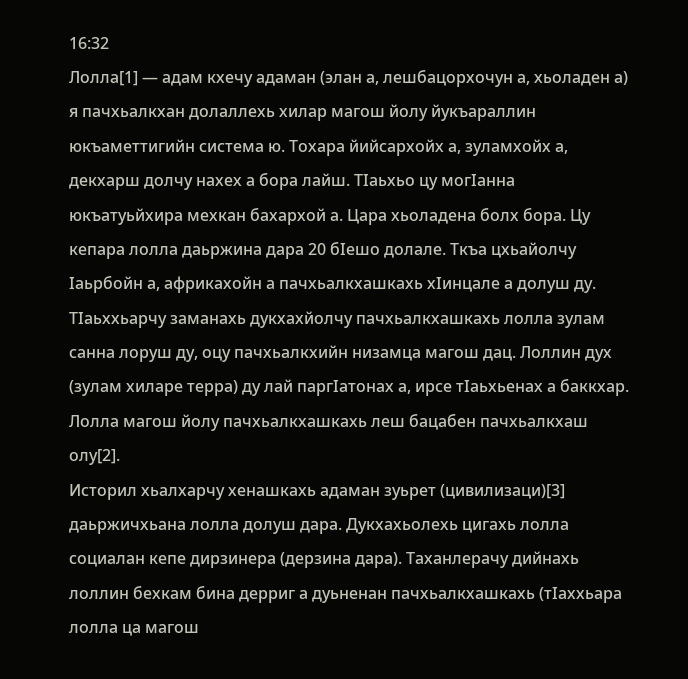16:32
Лолла[1] — адам кхечу адаман (элан а, лешбацорхочун а, хьоладен а) я пачхьалкхан долаллехь хилар магош йолу йукъараллин юкъаметтигийн система ю. Тохара йийсархойх а, зуламхойх а, декхарш долчу нахех а бора лайш. ТӀаьхьо цу могӀанна юкъатуьйхира мехкан бахархой а. Цара хьоладена болх бора. Цу кепара лолла даьржина дара 20 бӀешо долале. Ткъа цхьайолчу Ӏаьрбойн а, африкахойн а пачхьалкхашкахь хӀинцале а долуш ду.
ТӀаьххьарчу заманахь дукхахйолчу пачхьалкхашкахь лолла зулам санна лоруш ду, оцу пачхьалкхийн низамца магош дац. Лоллин дух (зулам хиларе терра) ду лай паргӀатонах а, ирсе тӀаьхьенах а баккхар.
Лолла магош йолу пачхьалкхашкахь леш бацабен пачхьалкхаш олу[2].
Историл хьалхарчу хенашкахь адаман зуьрет (цивилизаци)[3] даьржичхьана лолла долуш дара. Дукхахьолехь цигахь лолла социалан кепе дирзинера (дерзина дара). Таханлерачу дийнахь лоллин бехкам бина дерриг а дуьненан пачхьалкхашкахь (тӀаххьара лолла ца магош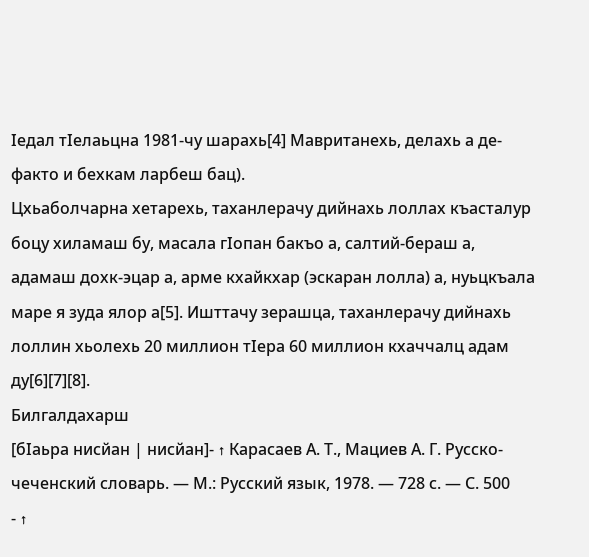Ӏедал тӀелаьцна 1981-чу шарахь[4] Мавританехь, делахь а де-факто и бехкам ларбеш бац).
Цхьаболчарна хетарехь, таханлерачу дийнахь лоллах къасталур боцу хиламаш бу, масала гӀопан бакъо а, салтий-бераш а, адамаш дохк-эцар а, арме кхайкхар (эскаран лолла) а, нуьцкъала маре я зуда ялор а[5]. Ишттачу зерашца, таханлерачу дийнахь лоллин хьолехь 20 миллион тӀера 60 миллион кхаччалц адам ду[6][7][8].
Билгалдахарш
[бӀаьра нисйан | нисйан]- ↑ Карасаев А. Т., Мациев А. Г. Русско-чеченский словарь. — М.: Русский язык, 1978. — 728 с. — С. 500
- ↑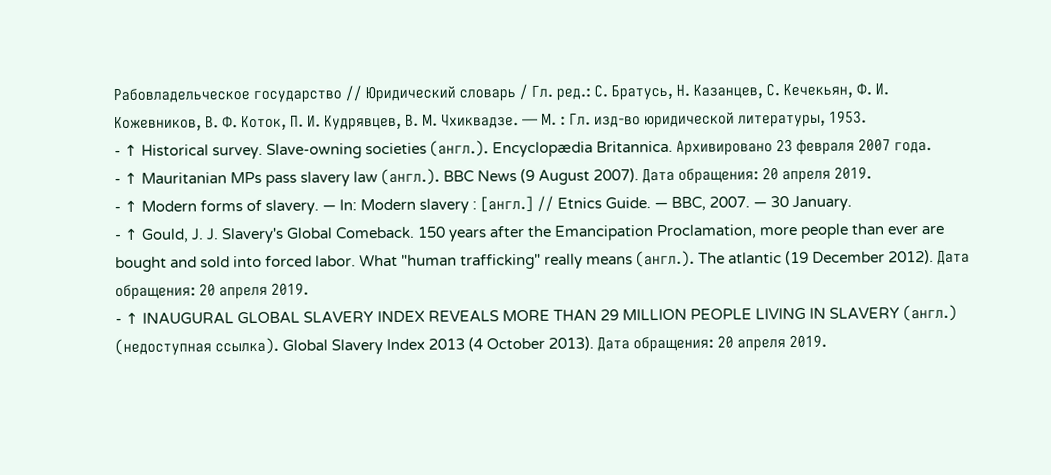Рабовладельческое государство // Юридический словарь / Гл. ред.: С. Братусь, Н. Казанцев, С. Кечекьян, Ф. И. Кожевников, В. Ф. Коток, П. И. Кудрявцев, В. М. Чхиквадзе. — М. : Гл. изд-во юридической литературы, 1953.
- ↑ Historical survey. Slave-owning societies (англ.). Encyclopædia Britannica. Архивировано 23 февраля 2007 года.
- ↑ Mauritanian MPs pass slavery law (англ.). BBC News (9 August 2007). Дата обращения: 20 апреля 2019.
- ↑ Modern forms of slavery. — In: Modern slavery : [англ.] // Etnics Guide. — BBC, 2007. — 30 January.
- ↑ Gould, J. J. Slavery's Global Comeback. 150 years after the Emancipation Proclamation, more people than ever are bought and sold into forced labor. What "human trafficking" really means (англ.). The atlantic (19 December 2012). Дата обращения: 20 апреля 2019.
- ↑ INAUGURAL GLOBAL SLAVERY INDEX REVEALS MORE THAN 29 MILLION PEOPLE LIVING IN SLAVERY (англ.) (недоступная ссылка). Global Slavery Index 2013 (4 October 2013). Дата обращения: 20 апреля 2019.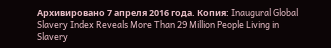Архивировано 7 апреля 2016 года. Копия: Inaugural Global Slavery Index Reveals More Than 29 Million People Living in Slavery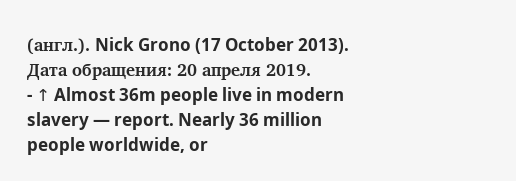(англ.). Nick Grono (17 October 2013). Дата обращения: 20 апреля 2019.
- ↑ Almost 36m people live in modern slavery — report. Nearly 36 million people worldwide, or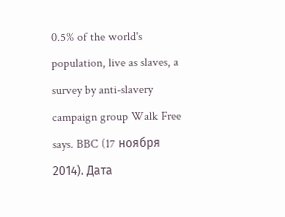0.5% of the world's population, live as slaves, a survey by anti-slavery campaign group Walk Free says. BBC (17 ноября 2014). Дата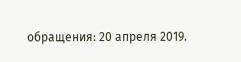обращения: 20 апреля 2019.